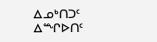ᐃᓄᒃᑎᑐᑦ ᐃᙱᐅᑎᑦ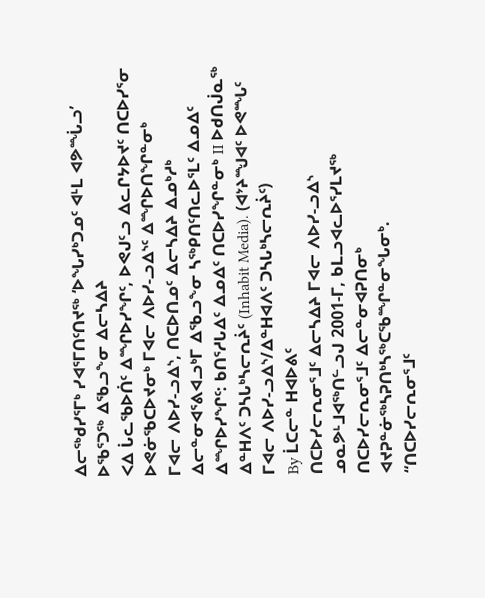ᐃᓕᖅᑯᓯᕐᒥᒃ ᓯᐊᕐᒥᑎᑦᑎᔪᖅ ‘ᐅᖓᓯᒃᑐᓄᑦ ᐊᒻᒪ ᐊᕗᙶᓗ’ ᐅᖃᕐᑐᖅ ᐃᖃᓗᖕᓂ ᐃᓕᓴᐃᔨ
ᐸᐃ ᒑᓚᖃᐅᑏᑦ ᐃᙱᐅᓯᖏᑦ, ᐅᕙᒍᑦᓗ ᐃᓚᒋᔭᐅᔪᑦ ᑎᑕᐅᓯᕐᓂ ᐅᕙᓃᖃᑕᐅᔪᓂᒃ ᒥᐊᓕ ᐱᐅᓯ-ᓗᐃᔅᑦ ᐃᙱᐅᑎᖏᓐᓂᒃ
ᒥᐊᓕ ᐱᐅᓯ-ᓗᐃᔅ, ᑎᑕᐅᑎᓄᑦ ᐃᓕᓴᐃᔨ ᐃᓄᒃᓱᒃ ᐃᓕᓐᓂᐊᕐᕕᐊᓗᒃᒥ ᐃᖃᓗᖕᓂ ᓴᖅᑭᑎᑦᑎᓚᐅᕐᒪᑦ ᐃᓄᐃᑦ ᐃᙱᐅᓯᖏᑦ: ᑲᑎᕐᓱᒐᐃᑦ ᐃᓄᐃᑦ ᑎᑕᐅᓯᖏᓐᓂᒃ II ᐅᑯᑎᒎᓇᖅ ᐃᓐᕼᐱᑦ ᑐᓴᒐᒃᓴᓕᕆᔩᑦ (Inhabit Media). (ᐊᔾᔨᙳᐊᑦ ᐅᕙᙵᑦ ᒥᐊᓕ ᐱᐅᓯ-ᓗᐃᔅ/ᐃᓐᕼᐊᐱᑦ ᑐᓴᒐᒃᓴᓕᕆᔩᑦ)
By ᒫᑕᓕᓐ ᕼᐊᐅᕕᑦ
ᑎᑕᐅᓯᓕᕆᓂᕐᒧᑦ ᐃᓕᓴᐃᔨ ᒥᐊᓕ ᐱᐅᓯ-ᓗᐃᔅ ᓄᓇᕗᒻᒧᐊᖅᑎᓪᓗᒍ 2001-ᒥ, ᑲᒪᓗᐊᓚᐅᕐᓯᒪᔪᖅ ᑎᑕᐅᓯᓕᕆᓂᕐᒧᑦ ᐃᓕᓐᓂᐊᕈᑎᓂᒃ ᐊᔪᕈᓐᓃᖅᓴᕈᑎᒃᓴᖅᑕᖃᙱᓐᓂᖓᓂᒃ.
“ᑎᑕᐅᓯᓕᕆᓂᕐᒧᑦ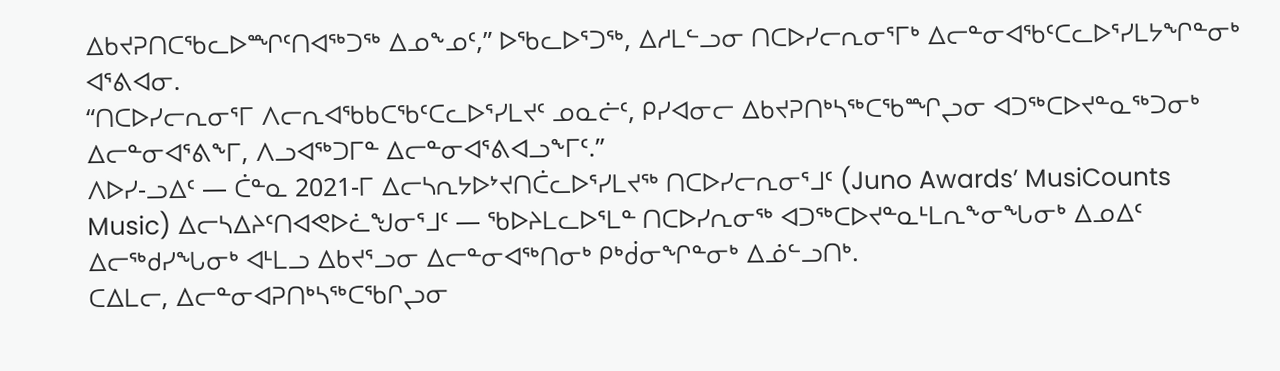ᐃᑲᔪᕈᑎᑕᖃᓚᐅᙱᑦᑎᐊᖅᑐᖅ ᐃᓄᖕᓄᑦ,” ᐅᖃᓚᐅᕐᑐᖅ, ᐃᓱᒪᓪᓗᓂ ᑎᑕᐅᓯᓕᕆᓂᕐᒥᒃ ᐃᓕᓐᓂᐊᖃᑦᑕᓚᐅᕐᓯᒪᔭᖏᓐᓂᒃ ᐊᕐᕕᐊᓂ.
“ᑎᑕᐅᓯᓕᕆᓂᕐᒥ ᐱᓕᕆᐊᖃᑲᑕᖃᑦᑕᓚᐅᕐᓯᒪᔪᑦ ᓄᓇᓖᑦ, ᑭᓯᐊᓂᓕ ᐃᑲᔪᕈᑎᒃᓴᖅᑕᖃᙱᖢᓂ ᐊᑐᖅᑕᐅᔪᓐᓇᖅᑐᓂᒃ ᐃᓕᓐᓂᐊᕐᕕᖕᒥ, ᐱᓗᐊᖅᑐᒥᓐ ᐃᓕᓐᓂᐊᕐᕕᐊᓗᖕᒥᑦ.”
ᐱᐅᓯ-ᓗᐃᑦ — ᑖᓐᓇ 2021-ᒥ ᐃᓕᓴᕆᔭᐅᔾᔪᑎᑖᓚᐅᕐᓯᒪᔪᖅ ᑎᑕᐅᓯᓕᕆᓂᕐᒧᑦ (Juno Awards’ MusiCounts Music) ᐃᓕᓴᐃᔨᑦᑎᐊᕙᐅᓛᖑᓂᕐᒧᑦ — ᖃᐅᔨᒪᓚᐅᕐᒪᓐ ᑎᑕᐅᓯᕆᓂᖅ ᐊᑐᖅᑕᐅᔪᓐᓇᒻᒪᕆᖕᓂᖓᓂᒃ ᐃᓄᐃᑦ ᐃᓕᖅᑯᓯᖓᓂᒃ ᐊᒻᒪᓗ ᐃᑲᔪᕐᓗᓂ ᐃᓕᓐᓂᐊᖅᑎᓂᒃ ᑭᒃᑰᓂᖏᓐᓂᒃ ᐃᓅᓪᓗᑎᒃ.
ᑕᐃᒪᓕ, ᐃᓕᓐᓂᐊᕈᑎᒃᓴᖅᑕᖃᒋᖢᓂ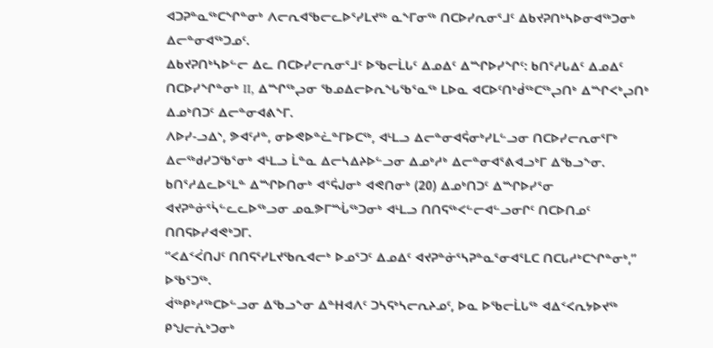ᐊᑐᕈᓐᓇᖅᑕᖏᓐᓂᒃ ᐱᓕᕆᐊᖃᓕᓚᐅᕐᓯᒪᔪᖅ ᓇᖕᒥᓂᖅ ᑎᑕᐅᓯᕆᓂᕐᒧᑦ ᐃᑲᔪᕈᑎᒃᓴᐅᓂᐊᖅᑐᓂᒃ ᐃᓕᓐᓂᐊᖅᑐᓄᑦ.
ᐃᑲᔪᕈᑎᒃᓴᐅᓪᓕ ᐃᓚ ᑎᑕᐅᓯᓕᕆᓂᕐᒧᑦ ᐅᖃᓕᒫᒐᑦ ᐃᓄᐃᑦ ᐃᙱᐅᓯᖏᑦ: ᑲᑎᕐᓱᒐᐃᑦ ᐃᓄᐃᑦ ᑎᑕᐅᓯᖏᓐᓂᒃ II, ᐃᙱᖅᖢᓂ ᖃᓄᐃᓕᐅᕆᖓᖃᕐᓇᖅ ᒪᐅᓇ ᐊᑕᐅᑦᑎᒃᑰᖅᑕᖅᖢᑎᒃ ᐃᙱᐸᒃᖢᑎᒃ ᐃᓄᒃᑎᑐᑦ ᐃᓕᓐᓂᐊᕕᖕᒥ.
ᐱᐅᓯ-ᓗᐃᔅ, ᕗᐊᑦᓱᓐ, ᓂᐅᕙᐅᓐᓛᓐᒥᐅᑕᖅ, ᐊᒻᒪᓗ ᐃᓕᓐᓂᐊᕌᓂᒃᓯᒪᓪᓗᓂ ᑎᑕᐅᓯᓕᕆᓂᕐᒥᒃ ᐃᓕᖅᑯᓯᑐᖃᕐᓂᒃ ᐊᒻᒪᓗ ᒫᓐᓇ ᐃᓕᓴᐃᔨᐅᓪᓗᓂ ᐃᓄᒃᓱᒃ ᐃᓕᓐᓂᐊᕐᕕᐊᓗᒃᒥ ᐃᖃᓗᖕᓂ. ᑲᑎᕐᓱᐃᓚᐅᕐᒪᓐ ᐃᙱᐅᑎᓂᒃ ᐊᕐᕌᒍᓂᒃ ᐊᕙᑎᓂᒃ (20) ᐃᓄᒃᑎᑐᑦ ᐃᙱᐅᓯᕐᓂ ᐊᔪᕈᓐᓃᕐᓵᓪᓚᓚᐅᖅᓗᓂ ᓄᓇᕗᒥᙶᖅᑐᓂᒃ ᐊᒻᒪᓗ ᑎᑎᕋᖅᐸᓪᓕᐊᓪᓗᓂᒋᑦ ᑎᑕᐅᑎᓄᑦ ᑎᑎᕋᐅᓯᐊᕙᒃᑐᒥ.
“ᐸᐃᑉᐹᑎᒍᑦ ᑎᑎᕋᕐᓯᒪᔪᖃᕆᐊᓕᒃ ᐅᓄᕐᑐᑦ ᐃᓄᐃᑦ ᐊᔪᕈᓐᓃᕐᓴᕈᓐᓇᕐᓂᐊᕐᒪᑕ ᑎᑕᒐᓱᒃᑕᖏᓐᓂᒃ,” ᐅᖃᕐᑐᖅ.
ᐋᖅᑭᒃᓱᖅᑕᐅᓪᓗᓂ ᐃᖃᓗᖕᓂ ᐃᓐᕼᐊᐱᑦ ᑐᓴᕋᒃᓴᓕᕆᔨᓄᑦ, ᐅᓇ ᐅᖃᓕᒫᒐᖅ ᐊᐃᑉᐸᕆᔭᐅᔪᖅ ᑭᖑᓕᕇᒃᑐᓂᒃ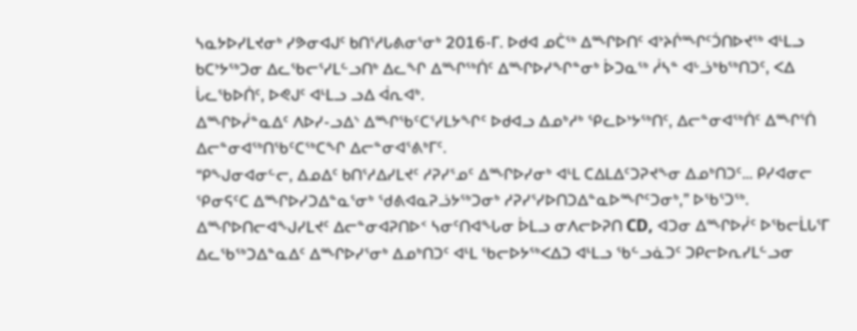ᓴᓇᔭᐅᓯᒪᔪᓂᒃ ᓯᕗᓂᐊᒍᑦ ᑲᑎᕐᓱᒐᕕᓂᕐᓂᒃ 2016-ᒥ. ᐅᑯᐊ ᓄᑖᖅ ᐃᙱᐅᑎᑦ ᐊᔾᔨᒌᙱᑦᑑᑎᐅᔪᖅ ᐊᒻᒪᓗ ᑲᑕᔾᔭᖅᑐᓂ ᐃᓚᖃᓕᕐᓯᒪᓪᓗᑎᒃ ᐃᓚᖏ ᐃᙱᖅᑏᑦ ᐃᙱᐅᓯᖏᓐᓂᒃ ᐆᑐᓇᖅ ᓲᓴᓐ ᐊᒡᓘᒃᑲᖅᑎᑐᑦ, ᐸᐃ ᒑᓚᖃᐅᑏᑦ, ᐅᕙᒍᑦ ᐊᒻᒪᓗ ᓗᐃ ᐋᕆᐊᒃ.
ᐃᙱᐅᓰᓐᓇᐃᑦ ᐱᐅᓯ-ᓗᐃᔅ ᐃᙱᖃᑦᑕᕐᓯᒪᔭᖏᑦ ᐅᑯᐊᓗ ᐃᓄᒃᓱᒃ ᕿᓚᐅᔾᔭᖅᑎᑦ, ᐃᓕᓐᓂᐊᖅᑏᑦ ᐃᙱᕐᑏ ᐃᓕᓐᓂᐊᖅᑎᖃᑦᑕᖅᑕᖏ ᐃᓕᓐᓂᐊᕐᕕᒃᒥᑦ.
“ᑭᖑᓂᐊᓂᓪᓕ, ᐃᓄᐃᑦ ᑲᑎᕐᓱᐃᓯᒪᔪᑦ ᓱᕈᓯᕐᓄᑦ ᐃᙱᐅᓯᓂᒃ ᐊᒻᒪ ᑕᐃᒪᐃᑦᑐᕈᔪᖕᓂ ᐃᓄᒃᑎᑐᑦ… ᑭᓯᐊᓂᓕ ᕿᓂᕋᑦᑕ ᐃᙱᐅᓯᑐᐃᓐᓇᕐᓂᒃ ᖁᕕᐊᓇᕈᓘᔭᖅᑐᓂᒃ ᓱᕈᓯᕐᓯᐅᑎᑐᐃᓐᓇᐅᙱᑦᑐᓂᒃ,” ᐅᖃᕐᑐᖅ.
ᐃᙱᐅᑎᓕᐊᖑᓯᒪᔪᑦ ᐃᓕᓐᓂᐊᕈᑎᐅᑉ ᓴᓂᑦᑎᐊᖓᓂ ᐆᒪᓗ ᓂᐱᓕᐅᕈᑎ CD, ᐊᑐᓂ ᐃᙱᐅᓰᑦ ᐅᖃᓕᒫᒐᕐᒥ ᐃᓚᖃᖅᑐᐃᓐᓇᐃᑦ ᐃᙱᐅᓯᕐᓂᒃ ᐃᓄᒃᑎᑐᑦ ᐊᒻᒪ ᖃᓕᐅᔭᖅᐸᐃᑐ ᐊᒻᒪᓗ ᖃᓪᓗᓈᑐᑦ ᑐᑭᓕᐅᕆᓯᒪᓪᓗᓂ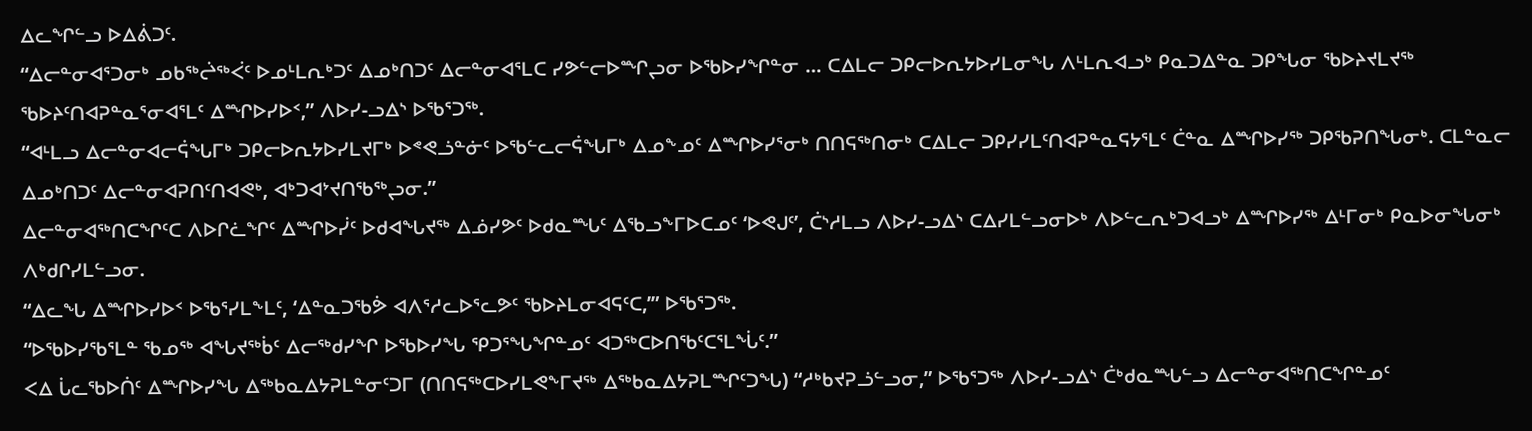ᐃᓚᖏᓪᓗ ᐅᐃᕖᑐᑦ.
“ᐃᓕᓐᓂᐊᕐᑐᓂᒃ ᓄᑲᖅᖡᖅᐹᑦ ᐅᓄᒻᒪᕆᒃᑐᑦ ᐃᓄᒃᑎᑐᑦ ᐃᓕᓐᓂᐊᕐᒪᑕ ᓯᕗᓪᓕᐅᙱᖢᓂ ᐅᖃᐅᓯᖏᓐᓂ … ᑕᐃᒪᓕ ᑐᑭᓕᐅᕆᔭᐅᓯᒪᓂᖓ ᐱᒻᒪᕆᐊᓗᒃ ᑭᓇᑐᐃᓐᓇ ᑐᑭᖓᓂ ᖃᐅᔨᔪᒪᔪᖅ ᖃᐅᔨᑦᑎᐊᕈᓐᓇᕐᓂᐊᕐᒪᑦ ᐃᙱᐅᓯᐅᑉ,” ᐱᐅᓯ-ᓗᐃᔅ ᐅᖃᕐᑐᖅ.
“ᐊᒻᒪᓗ ᐃᓕᓐᓂᐊᓕᕌᖓᒥᒃ ᑐᑭᓕᐅᕆᔭᐅᓯᒪᔪᒥᒃ ᐅᕝᕙᓘᓐᓃᑦ ᐅᖃᓪᓚᓕᕌᖓᒥᒃ ᐃᓄᖕᓄᑦ ᐃᙱᐅᓯᕐᓂᒃ ᑎᑎᕋᖅᑎᓂᒃ ᑕᐃᒪᓕ ᑐᑭᓯᓯᒪᑦᑎᐊᕈᓐᓇᕋᔭᕐᒪᑦ ᑖᓐᓇ ᐃᙱᐅᓯᖅ ᑐᑭᖃᕈᑎᖓᓂᒃ. ᑕᒪᓐᓇᓕ ᐃᓄᒃᑎᑐᑦ ᐃᓕᓐᓂᐊᕈᑎᑦᑎᐊᕙᒃ, ᐊᒃᑐᐊᔾᔪᑎᖃᖅᖢᓂ.”
ᐃᓕᓐᓂᐊᖅᑎᑕᖏᑦᑕ ᐱᐅᒋᓛᖏᑦ ᐃᙱᐅᓰᑦ ᐅᑯᐊᖓᔪᖅ ᐃᓅᓯᕗᑦ ᐅᑯᓇᙵᑦ ᐃᖃᓗᖕᒥᐅᑕᓄᑦ ‘ᐅᕙᒍᑦ’, ᑖᔅᓱᒪᓗ ᐱᐅᓯ-ᓗᐃᔅ ᑕᐃᓯᒪᓪᓗᓂᐅᒃ ᐱᐅᓪᓚᕆᒃᑐᐊᓗᒃ ᐃᙱᐅᓯᖅ ᐃᒻᒥᓂᒃ ᑭᓇᐅᓂᖓᓂᒃ ᐱᒃᑯᒋᓯᒪᓪᓗᓂ.
“ᐃᓚᖓ ᐃᙱᐅᓯᐅᑉ ᐅᖃᕐᓯᒪᖕᒪᑦ, ‘ᐃᓐᓇᑐᖃᕘ ᐊᐱᕐᓱᓚᐅᕐᓚᕗᑦ ᖃᐅᔨᒪᓂᐊᕋᑦᑕ,’” ᐅᖃᕐᑐᖅ.
“ᐅᖃᐅᓯᖃᕐᒪᓐ ᖃᓄᖅ ᐊᖓᔪᖅᑳᑦ ᐃᓕᖅᑯᓯᖏ ᐅᖃᐅᓯᖓ ᕿᑐᕐᖓᖏᓐᓄᑦ ᐊᑐᖅᑕᐅᑎᖃᑦᑕᕐᒪᖔᑦ.”
ᐸᐃ ᒑᓚᖃᐅᑏᑦ ᐃᙱᐅᓯᖓ ᐃᖅᑲᓇᐃᔭᕈᒪᓐᓂᑦᑐᒥ (ᑎᑎᕋᖅᑕᐅᓯᒪᕙᖕᒥᔪᖅ ᐃᖅᑲᓇᐃᔭᕈᒪᙱᑦᑐᖓ) “ᓱᒃᑲᔪᕈᓘᓪᓗᓂ,” ᐅᖃᕐᑐᖅ ᐱᐅᓯ-ᓗᐃᔅ ᑖᒃᑯᓇᙵᓪᓗ ᐃᓕᓐᓂᐊᖅᑎᑕᖏᓐᓄᑦ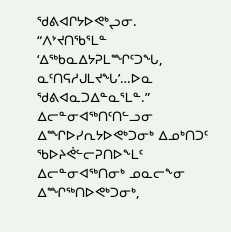ᖁᕕᐊᒋᔭᐅᕙᒃᖢᓂ.
“ᐱᔾᔪᑎᖃᕐᒪᓐ ‘ᐃᖅᑲᓇᐃᔭᕈᒪᙱᑦᑐᖓ, ᓇᑦᑎᕋᓱᒍᒪᔪᖓ’…ᐅᓇ ᖁᕕᐊᓇᑐᐃᓐᓇᕐᒪᓐ.”
ᐃᓕᓐᓂᐊᖅᑎᑦᑎᓪᓗᓂ ᐃᙱᐅᓯᕆᔭᐅᕙᒃᑐᓂᒃ ᐃᓄᒃᑎᑐᑦ ᖃᐅᔨᕚᓪᓕᕈᑎᐅᖕᒪᑦ ᐃᓕᓐᓂᐊᖅᑎᓂᒃ ᓄᓇᓕᖕᓂ ᐃᙱᖅᑎᐅᕙᒃᑐᓂᒃ,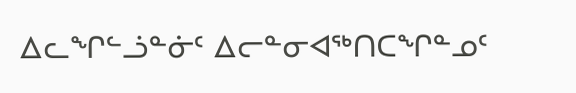ᐃᓚᖏᓪᓘᓐᓃᑦ ᐃᓕᓐᓂᐊᖅᑎᑕᖏᓐᓄᑦ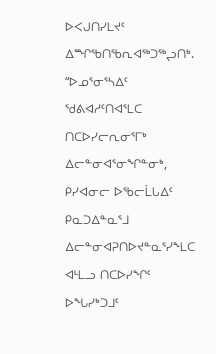ᐅᐸᒍᑎᓯᒪᔪᑦ ᐃᙱᖃᑎᖃᕆᐊᖅᑐᖅᖢᑎᒃ.
“ᐅᓄᕐᓂᕐᓴᐃᑦ ᖁᕕᐊᓱᑦᑎᐊᕐᒪᑕ ᑎᑕᐅᓯᓕᕆᓂᕐᒥᒃ ᐃᓕᓐᓂᐊᕐᓂᖏᓐᓂᒃ, ᑭᓯᐊᓂᓕ ᐅᖃᓕᒫᒐᐃᑦ ᑭᓇᑐᐃᓐᓇᕐᒧ ᐃᓕᓐᓂᐊᕈᑎᐅᔪᓐᓇᕐᓯᖕᒪᑕ ᐊᒻᒪᓗ ᑎᑕᐅᓯᖏᑦ ᐅᖓᓯᒃᑐᒧᑦ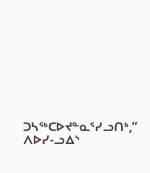ᑐᓴᖅᑕᐅᔪᓐᓇᕐᓯᓗᑎᒃ,” ᐱᐅᓯ-ᓗᐃᔅ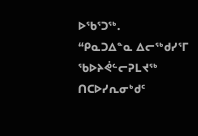ᐅᖃᕐᑐᖅ.
“ᑭᓇᑐᐃᓐᓇ ᐃᓕᖅᑯᓯᕐᒥ ᖃᐅᔨᕚᓪᓕᕈᒪᔪᖅ ᑎᑕᐅᓯᕆᓂᒃᑯᑦ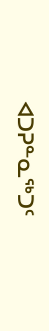ᐊᑐᕈᓐᓇᖅᑐᑦ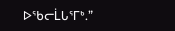ᐅᖃᓕᒫᒐᕐᒥᒃ.”